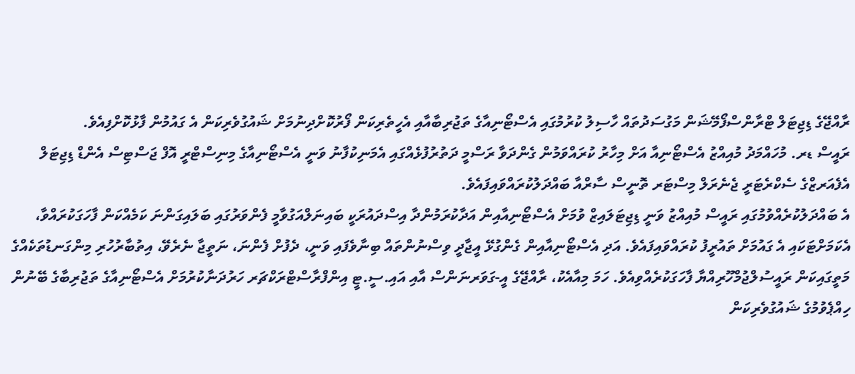ރާއްޖޭގެ ޑިޖިޓަލް ޓްރާންސްފޯމޭޝަން މަގުސަދުތައް ހާސިލު ކުރުމުގައި އެސްޓޯނިއާގެ ތަޖުރިބާއާއި އެހީތެރިކަން ފޯރުކޮށްދިނުމަށް ޝައުގުވެރިކަން އެ ގައުމުން ފާޅުކޮށްފިއެވެ.
ރައީސް ޑރ. މުހައްމަދު މުއިއްޒު އެސްޓޯނިއާ އަށް މިހާރު ކުރައްވަމުން ގެންދަވާ ރަސްމީ ދަތުރުފުޅެއްގައި އެމަނިކުފާނު ވަނީ އެސްޓޯނިއާގެ މިނިސްޓްރީ އޮފް ޖަސްޓިސް އެންޑް ޑިޖިޓަލް އެފެއަރޒްގެ ސެކްރެޓަރީ ޖެނެރަލް މިސްޓަރ ތޮނީސް ސާރްއާ ބައްދަލުކުރައްވައިފައެވެ.
އެ ބައްދަލުކުރެއްވުމުގައި ރައީސް މުއިއްޒު ވަނީ ޑިޖިޓަލައިޒް ވުމަށް އެސްޓޯނިއާއިން އަދާކުރަމުންދާ އިސްދައުރަކީ ބައިނަލްއަގުވާމީ ފެންވަރުގައި ބަލައިގަންނަ ކަމެއްކަން ފާހަގަކުރައްވާ، އެކަމަށްޓަކައި އެ ގައުމަށް ތައުރީފު ކުރައްވައިފައެވެ. އަދި އެސްޓޯނިއާއިން ގެންގުޅޭ އީޖާދީ ވިސްނުންތައް ބިނާވެފައި ވަނީ، ދެފުށް ފެންނަ، ނަތީޖާ ނެރެވޭ، އިތުބާރުހުރި މިންގަނޑުތަކެއްގެ މަތީގައިކަން ރައީސުލްޖުމްހޫރިއްޔާ ފާހަގަކުރެއްވިއެވެ. ހަމަ މިއާއެކު، ރާއްޖޭގެ އީ-ގަވަރނަންސް އާއި އައި.ސީ.ޓީ އިންފްރާސްޓްރަކްޗަރ ހަރުދަނާކުރުމަށް އެސްޓޯނިއާގެ ތަޖުރިބާގެ ބޭނުން ހިއްޕެވުމުގެ ޝައުގުވެރިކަން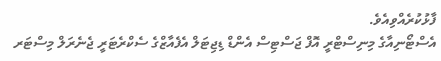ފާޅުކުރެއްވިއެވެ.
އެސްޓޯނިއާގެ މިނިސްޓްރީ އޮފް ޖަސްޓިސް އެންޑް ޑިޖިޓަލް އެފެއާޒްގެ ސެކްރެޓަރީ ޖެނެރަލް މިސްޓަރ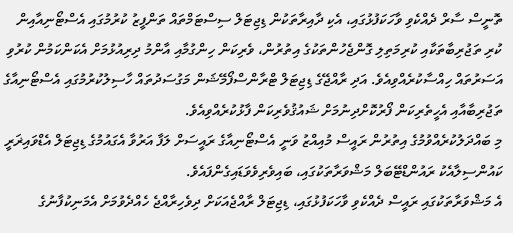ތޮނީސް ސާރް ދެއްކެވި ވާހަކަފުޅުގައި، އެކި ދާއިރާތަކުން ޑިޖިޓަލް ސިސްޓަމްތައް ތަންފީޒު ކުރުމުގައި އެސްޓޯނިއާއިން ކުރި ތަޖުރިބާތަކާއި ކުރިމަތިލި ގޮންޖެހުންތަކުގެ އިތުރުން، ވެރިކަން ހިންގުމާއި އާންމު ދިރިއުޅުމަށް އެކަންކަމުން ކުރުވި އަސަރުތައް ހިއްސާކުރެއްވިއެވެ. އަދި ރާއްޖޭގެ ޑިޖިޓަލް ޓްރާންސްފޯމޭޝަން މަގުސަދުތައް ހާސިލުކުރުމުގައި އެސްޓޯނިއާގެ ތަޖުރިބާއާއި އެހީތެރިކަން ފޯރުކޮށްދިނުމަށް ޝައުޤުވެރިކަން ފާޅުކުރެއްވިއެވެ.
މި ބައްދަލުކުރެއްވުމުގެ އިތުރުން ރައީސް މުއިއްޒު ވަނީ އެސްޓޯނިއާގެ ރައީސަށް ލަފާ އަރުވާ އެގައުމުގެ ޑިޖިޓަލް އެޑްވައިޜަރީ ކައުންސިލާއެކު ރައުންޑްޓޭބަލް މަޝްވަރާތަކުގައި، ބައިވެރިވެވަޑައިގެންފައެވެ.
އެ މަޝްވަރާތަކުގައި ރައީސް ދެއްކެވި ވާހަކަފުޅުގައި، ޑިޖިޓަލް ރާއްޖެއަކަށް ދިވެހިރާއްޖެ ހެއްދެވުމަށް އެމަނިކުފާނުގެ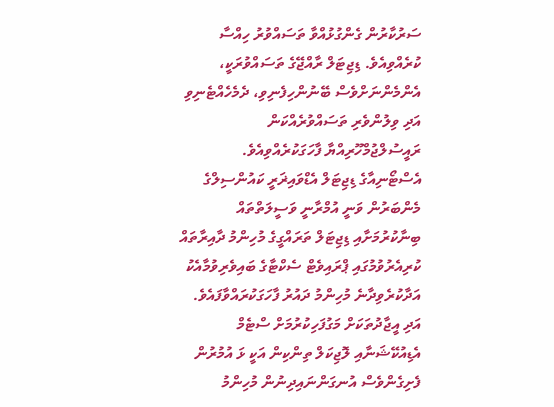ސަރުކާރުން ގެންގުޅުއްވާ ތަސައްވުރު ހިއްސާ ކުރެއްވިއެވެ. ޑިޖިޓަލް ރާއްޖޭގެ ތަސައްވުރަކީ، އެންމެންނަށްވެސް ބޭނުންހިފެނިވި، ދެމެހެއްޓެނިވި އަދި ވިލުންވެރި ތަސައްވުރެއްކަން ރައީސުލްޖުމްހޫރިއްޔާ ފާހަގަކުރެއްވިއެވެ.
އެސްޓޯނިއާގެ ޑިޖިޓަލް އެޑްވައިޜަރީ ކައުންސިލްގެ މެންބަރުން ވަނީ އުމްރާނީ ވަސީލަތްތައް ބިނާކުރުމަށާއި ޑިޖިޓަލް ތަރައްގީގެ މުހިންމު ދާއިރާތައް ކުރިއެރުވުމުގައި ޕްރައިވެޓް ސެކްޓާގެ ބައިވެރިވުމާއެކު އަދާކުރެވިދާނެ މުހިންމު ދައުރު ފާހަގަކުރައްވާފައެވެ. އަދި އީޖާދުތަކަށް މަގުފަހިކުރުމަށް ސްޓެމް އެޑިއުކޭޝަނާއި ލޮޖިކަލް ތިންކިން އަކީ ޅަ އުމުރުން ފެށިގެންވެސް އުނގަންނައިދިނުން މުހިންމު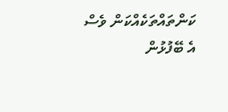ކަންތައްތަކެއްކަން ވެސް އެ ބޭފުޅުން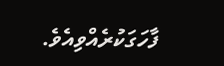ފާހަގަކުރެއްވިއެވެ.